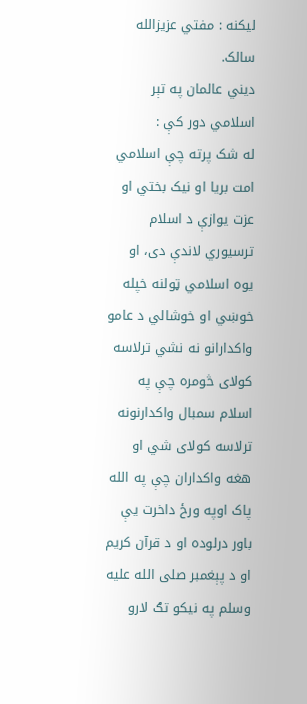ليکنه : مفتي عزيزالله سالک.
ديني عالمان په تېر اسلامي دور کې :
له شک پرته چې اسلامي امت بريا او نيک بختي او عزت يوازې د اسلام ترسيوري لاندې دی، او يوه اسلامي ټولنه خپله خوښي او خوشالي د عامو واکدارانو نه نشي ترلاسه کولاى څومره چې په اسلام سمبال واکدارنونه ترلاسه کولاى شي او هغه واکداران چې په الله پاک اوپه ورځ داخرت يې باور درلوده او د قرآن کريم او د پېغمبر صلی الله عليه وسلم په نيکو تګ لارو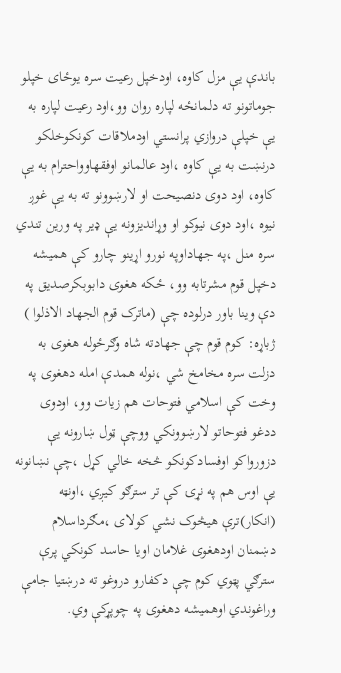باندې يې مزل کاوه، اودخپل رعيت سره يوځاى خپلو جوماتونو ته دلمانځه لپاره روان وو،اود رعيت لپاره به يې خپلې دروازي پرانستي اودملاقات کونکوخلکو درنښت به يې کاوه ،اود عالمانو اوفقهاوواحترام به يې کاوه، اود دوى دنصيحت او لارښوونو ته به يې غوږ نيوه ،اود دوى نيوکو او وړانديزونه يې ډير په ورين تندي سره منل ،په جهاداوپه نورو اړينو چارو کې هميشه دخپل قوم مشرتابه وو، ځکه هغوى دابوبکرصديق په دې وينا باور درلوده چې (ماترک قوم الجهاد الاذلوا )
ژباړه: کوم قوم چې جهادته شاه وګرځوله هغوى به دزلت سره مخامخ شي ،نوله همدې امله دهغوى په وخت کې اسلامي فتوحات هم زيات وو، اودوى ددغو فتوحاتو لارښوونکي ووچې ټول ښارونه يې دزورواکو اوفسادکونکو څخه خالي کړل ،چې نښانونه يې اوس هم په نړۍ کې تر سترګو کيږي ،اونټه (انکار)ترې هيڅوک نشي کولاى ،مګرداسلام دښمنان اودهغوى غلامان اويا حاسد کونکي پرې سترګي پټوي کوم چې دکفارو دروغو ته درښتيا جامې وراغوندي اوهميشه دهغوى په چوپړکې وي.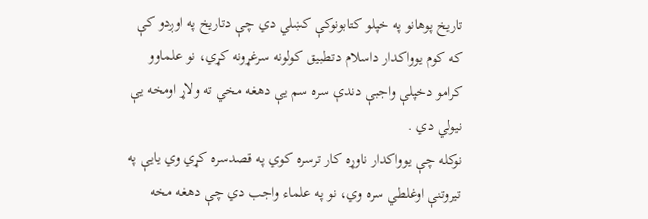تاريخ پوهانو په خپلو کتابونوکې کښلي دي چې دتاريخ په اوږدو کې که کوم يوواکدار داسلام دتطبيق کولونه سرغړونه کړي، نو علماوو کرامو دخپلې واجبې دندې سره سم يې دهغه مخي ته ولاړ اومخه يې نيولي دي .
نوکله چې يوواکدار ناوړه کار ترسره کوي په قصدسره کړي وي يايې په تيروتنې اوغلطي سره وي، نو په علماء واجب دي چې دهغه مخه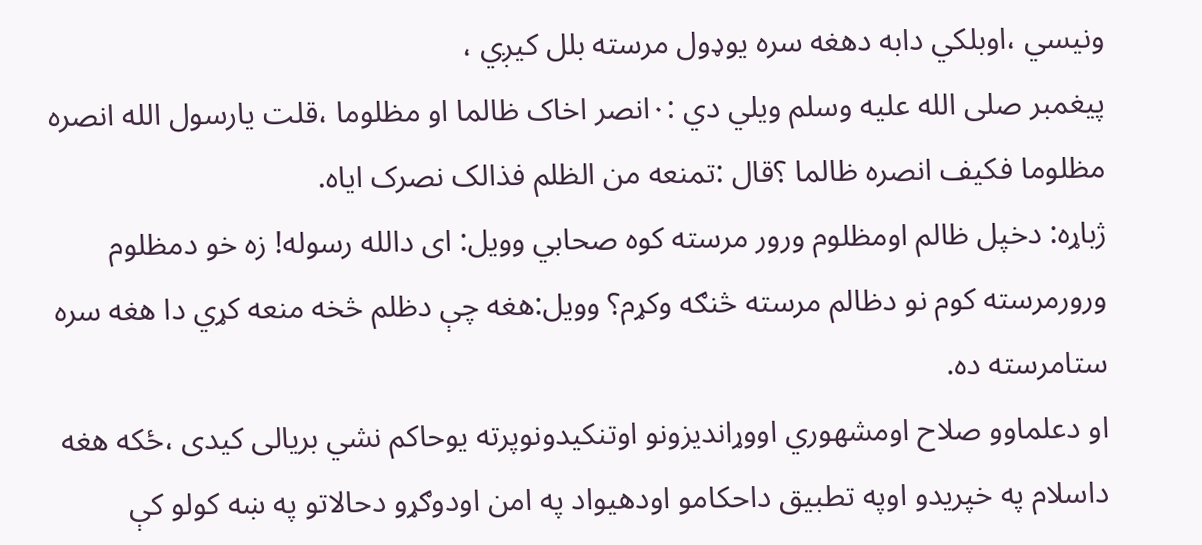ونيسي ،اوبلکي دابه دهغه سره يوډول مرسته بلل کيږي ،
پيغمبر صلی الله عليه وسلم ويلي دي :٠انصر اخاک ظالما او مظلوما ،قلت يارسول الله انصره مظلوما فکيف انصره ظالما ؟قال :تمنعه من الظلم فذالک نصرک اياه.
ژباړه: دخپل ظالم اومظلوم ورور مرسته کوه صحابي وويل: اى دالله رسوله! زه خو دمظلوم ورورمرسته کوم نو دظالم مرسته څنګه وکړم؟ وويل:هغه چې دظلم څخه منعه کړي دا هغه سره ستامرسته ده.
او دعلماوو صلاح اومشهوري اووړانديزونو اوتنکيدونوپرته يوحاکم نشي بريالى کيدى ،ځکه هغه داسلام په خپريدو اوپه تطبيق داحکامو اودهيواد په امن اودوګړو دحالاتو په ښه کولو کې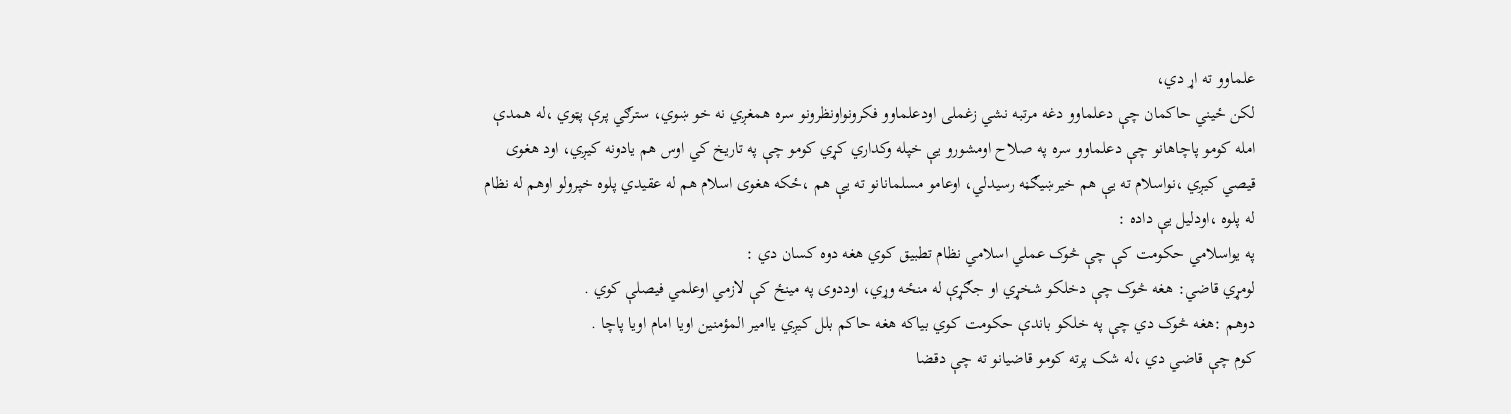علماوو ته اړ دي،
لکن ځيني حاکمان چې دعلماوو دغه مرتبه نشي زغملى اودعلماوو فکرونواونظرونو سره همغږي نه خو ښوي، سترګي پرې پټوي ،له همدې امله کومو پاچاهانو چې دعلماوو سره په صلاح اومشورو يې خپله وکداري کړي کومو چې په تاريخ کي اوس هم يادونه کيږي، اود هغوى قيصي کيږي ،نواسلام ته يې هم خيرښيګڼه رسيدلي، اوعامو مسلمانانو ته يې هم ،ځکه هغوى اسلام هم له عقيدي پلوه خپرولو اوهم له نظام له پلوه ،اودليل يې داده :
په يواسلامي حکومت کې چې څوک عملي اسلامي نظام تطبيق کوي هغه دوه کسان دي :
لومړي قاضي: هغه څوک چې دخلکو شخړي او جګړې له منځه وړي، اوددوى په مينځ کې لازمي اوعلمي فيصلې کوي .
دوهم :هغه څوک دي چې په خلکو باندې حکومت کوي بياکه هغه حاکم بلل کيږي ياامير المؤمنين اويا امام اويا پاچا .
کوم چې قاضي دي ،له شک پرته کومو قاضيانو ته چې دقضا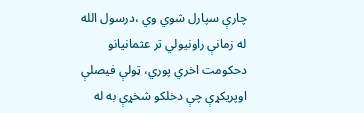چارې سپارل شوي وي ،درسول الله له زمانې راونيولي تر عثمانيانو دحکومت اخري پوري، ټولې فيصلې اوپريکړې چې دخلکو شخړې به له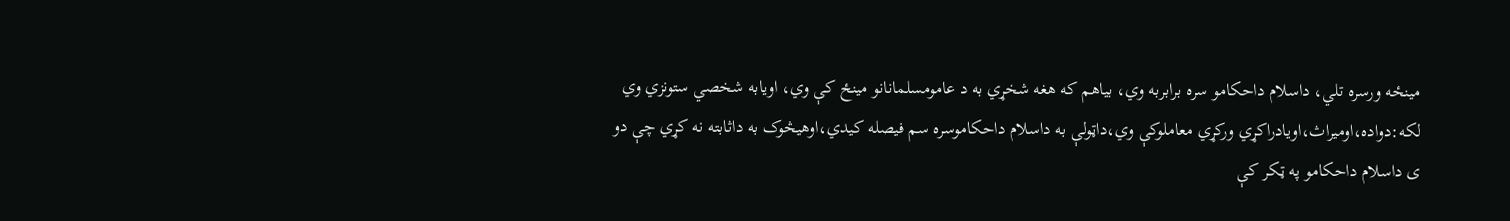مينځه ورسره تلي، داسلام داحکامو سره برابربه وي، بياهم که هغه شخړي به د عامومسلمانانو مينځ کې وي، اويابه شخصي ستونزي وي لکه:دواده،اوميراث،اويادراکړي ورکړي معاملوکې وي،داټولې به داسلام داحکاموسره سم فيصله کيدي،اوهيڅوک به داثابته نه کړي چې دو ى داسلام داحکامو په ټکر کې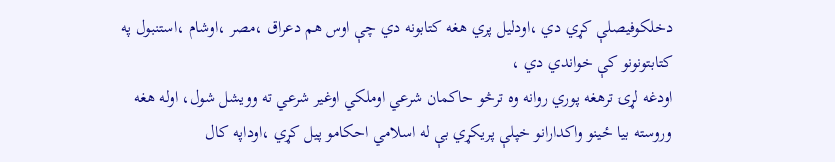دخلکوفيصلې کړي دي ،اودليل پري هغه کتابونه دي چې اوس هم دعراق ،مصر ،اوشام ،استنبول په کتابتونونو کې خواندي دي ،
اودغه لړۍ ترهغه پوري روانه وه ترڅو حاکمان شرعي اوملکي اوغير شرعي ته وويشل شول، اوله هغه وروسته بيا ځينو واکدارانو خپلې پريکړي بې له اسلامي احکامو پيل کړي ،اوداپه کال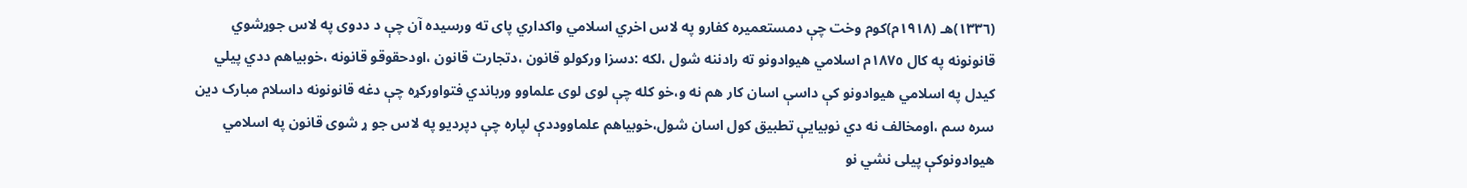(١٣٣٦)هـ (١٩١٨م)کوم وخت چې دمستعميره کفارو په لاس اخري اسلامي واکداري پاى ته ورسيده آن چې د ددوى په لاس جوړشوي قانونونه په کال ١٨٧٥م اسلامي هيوادونو ته رادننه شول ،لکه :دسزا ورکولو قانون ،دتجارت قانون ،اودحقوقو قانونه ،خوبياهم ددي پيلي کيدل په اسلامي هيوادونو کې داسې اسان کار هم نه و،خو کله چې لوى لوى علماوو ورباندي فتواورکړه چې دغه قانونونه داسلام مبارک دين سره سم ،اومخالف نه دي نوبيايې تطبيق کول اسان شول،خوبياهم علماووددې لپاره چې دپرديو په لاس جو ړ شوى قانون په اسلامي هيوادونوکې پيلى نشي نو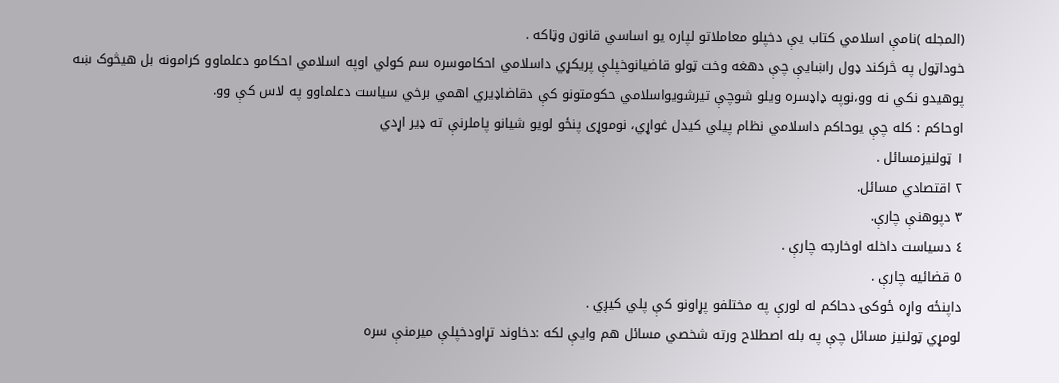(المجله )نامې اسلامي کتاب يې دخپلو معاملاتو لپاره يو اساسي قانون وټاکه .
خوداټول په څرکند ډول راښايې چې دهغه وخت ټولو قاضيانوخپلې پريکړي داسلامي احکاموسره سم کولي اوپه اسلامي احکامو دعلماوو کرامونه بل هيڅوک ښه پوهيدو نکي نه وو،نوپه ډاډسره ويلو شوچې تيرشويواسلامي حکومتونو کې دقاضاډيري اهمي برخي سياست دعلماوو په لاس کې وو.
اوحاکم : کله چې يوحاکم داسلامي نظام پيلي کيدل غواړي، نوموړى پنځو لويو شيانو پاملرنې ته ډير اړدي
١ ټولنيزمسائل .
٢ اقتصادي مسائل.
٣ دپوهنې چارې.
٤ دسياست داخله اوخارجه چارې .
٥ قضائيه چارې .
داپنځه واړه ځوکۍ دحاکم له لورې په مختلفو پړاونو کې پلي کيږي .
لومړي ټولنيز مسائل چې په بله اصطلاح ورته شخصي مسائل هم وايې لکه :دخاوند تړاودخپلې ميرمنې سره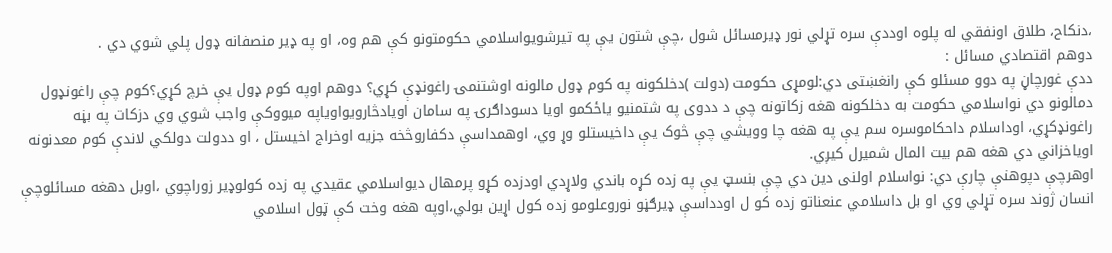،دنکاح، طلاق اونفقي له پلوه اوددې سره تړلي نور ډيرمسائل شول ،چې شتون يې په تيرشويواسلامي حکومتونو کې هم وه، او په ډیر منصفانه ډول پلي شوي دي .
دوهم اقتصادي مسائل :
ددې غورچاڼ په دوو مسئلو کې رانغښتى دي:لومړی حکومت (دولت )دخلکونه په کوم ډول مالونه اوشتنمۍ راغونډې کړي؟ دوهم اوپه کوم ډول يې خرچ کړي؟کوم چې راغونډول دمالونو دي نواسلامي حکومت به دخلکونه هغه زکاتونه چې د ددوى په شتمنيو ياځکمو اويا دسوداګرۍ په سامان اويادڅارويواوياپه ميووکې واجب شوي وي دزکات په بڼه راغونډکړي، اوداسلام داحکاموسره سم يې په هغه چا وويشي چې څوک يې داخيستلو وړ وي، اوهمداسې دکفاروڅخه جزيه اوخراج اخيستل ، او ددولت دولکي لاندې کوم معدنونه اوياخزاني دي هغه هم بيت المال شميرل کيږي.
اوهرچې دپوهنې چارې دي: نواسلام اولنى دين دي چې بنسټ يې په زده کړه باندي ولاړدي اودزده کړو پرمهال ديواسلامي عقيدي په زده کولوډير زوراچوي ،اوبل دهغه مسائلوچې انسان ژوند سره تړلي وي او بل داسلامي عنعناتو زده کو ل اودداسې ډيرګڼو نوروعلومو زده کول اړين بولي،اوپه هغه وخت کې ټول اسلامي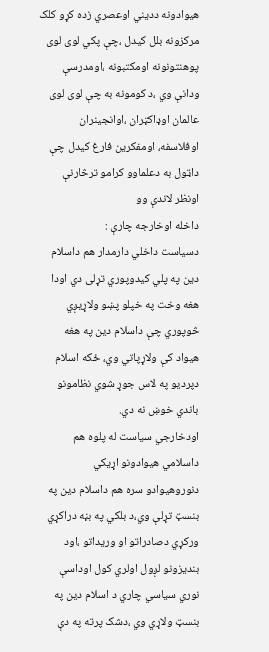هيوادونه دديني اوعصري زده کړو کلک مرکزونه بلل کيدل ،چې پکي لوى لوى پوهنتونونه اومکتبونه ،اومدرسې ودانې وي ،د کومونه به چې لوى لوى عالمان اوډاکټران ،اوانجينران اوفلاسفه، اومفکرين فارغ کيدل چې داټول به دعلماوو کرامو ترڅارنې اونظر لاندې وو
داخله اوخارجه چارې :
دسياست داخلي دارمدار هم داسلام دين په پلي کيدوپوري تړلى دي اودا هغه وخت په خپلو پښو ولاړيږي څوپوري چې داسلام دين په هغه هيواد کې ولاړپاتي وي، ځکه اسلام دپرديو په لاس جوړ شوي نظامونو باندي خوښ نه دي.
اودخارجي سياست له پلوه هم داسلامي هيوادونو اړيکي دنوروهيوادو سره هم داسلام دين په بنسټ تړلې وي،د بلکي په بڼه دراکړي ورکړي دصادراتو او وريداتو ،اود بنديزونو لږول اولري کول اوداسې نوري سياسي چاري د اسلام دين په بنسټ ولاړي وي ،دشک پرته په دې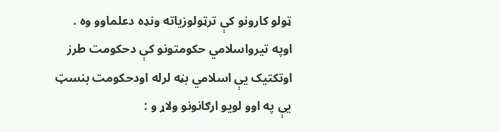ټولو کارونو کې ترټولوزیاته ونډه دعلماوو وه .
اوپه تيرواسلامي حکومتونو کې دحکومت طرز اوتکتيک يې اسلامي بڼه لرله اودحکومت بنسټ یې په اوو لويو ارګانونو ولاړ و :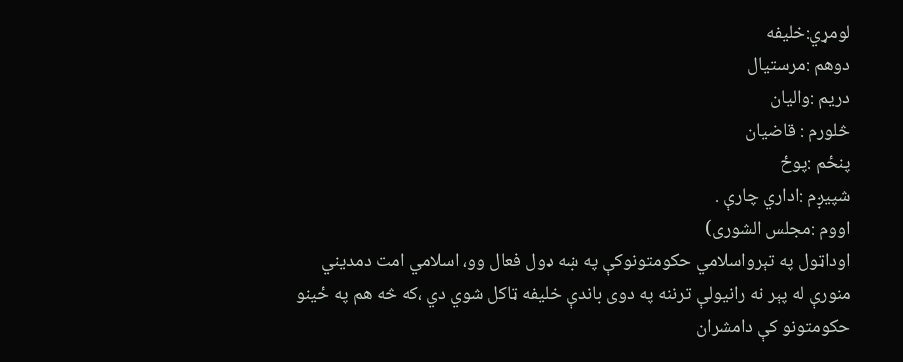لومړي:خليفه
دوهم :مرستیال
دريم :واليان
څلورم : قاضيان
پنځم :پوځ
شپيږم :اداري چارې .
اووم :مجلس الشورى)
اوداټول په تېرواسلامي حکومتونوکې په ښه ډول فعال وو، اسلامي امت دمديني منورې له پېر نه رانيولې ترننه په دوى باندې خليفه ټاکل شوي دي ،که څه هم په ځينو حکومتونو کې دامشران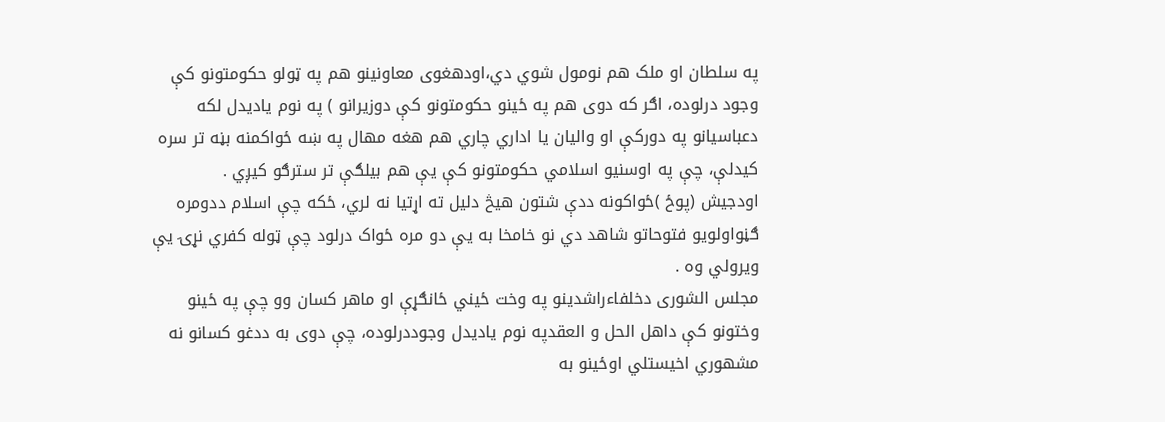په سلطان او ملک هم نومول شوي دي،اودهغوى معاونينو هم په ټولو حکومتونو کې وجود درلوده، اګر که دوى هم په ځينو حکومتونو کې دوزيرانو ) په نوم ياديدل لکه دعباسيانو په دورکې او واليان يا اداري چاري هم هغه مهال په ښه ځواکمنه بڼه تر سره کيدلې، چې په اوسنيو اسلامي حکومتونو کې یې هم بیلګې تر سترګو کيږي .
اودجيش (پوځ )ځواکونه ددې شتون هيڅ دليل ته اړتيا نه لري، ځکه چې اسلام ددومره ګڼواولويو فتوحاتو شاهد دي نو خامخا به یې دو مره ځواک درلود چې ټوله کفري نړۍ يې ويرولي وه .
مجلس الشورى دخلفاءراشدينو په وخت ځيني ځانګړې او ماهر کسان وو چې په ځينو وختونو کې داهل الحل و العقدپه نوم ياديدل وجوددرلوده، چې دوى به ددغو کسانو نه مشهوري اخيستلي اوځينو به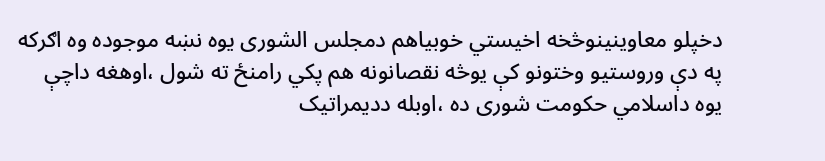دخپلو معاوينينوڅخه اخيستي خوبياهم دمجلس الشورى يوه نښه موجوده وه اګرکه په دې وروستيو وختونو کې يوڅه نقصانونه هم پکي رامنځ ته شول ،اوهغه داچې يوه داسلامي حکومت شورى ده ،اوبله دديمراتيک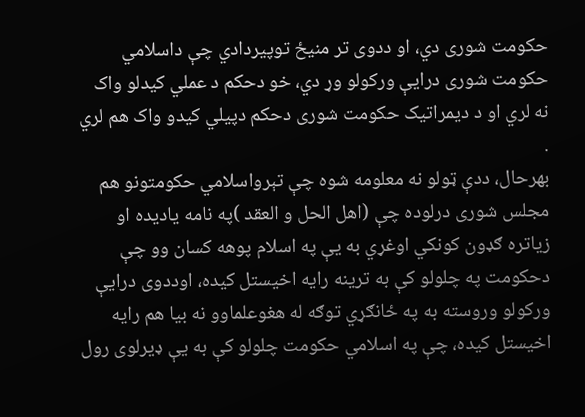حکومت شورى دي، او ددوى تر منيځ توپيردادي چې داسلامي حکومت شورى درايې ورکولو وړ دي، خو دحکم د عملي کيدلو واک نه لري او د ديمراتيک حکومت شورى دحکم دپيلي کيدو واک هم لري .
بهرحال، ددې ټولو نه معلومه شوه چې تېرواسلامي حکومتونو هم مجلس شورى درلوده چې (اهل الحل و العقد )په نامه ياديده او زياتره ګډون کونکي اوغړي به يې په اسلام پوهه کسان وو چې دحکومت په چلولو کې به ترينه رايه اخيستل کيده، اوددوى درايې ورکولو وروسته به په ځانګړي توګه له هغوعلماوو نه بيا هم رايه اخيستل کيده، چې په اسلامي حکومت چلولو کې به یې ډيرلوى رول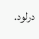درلود.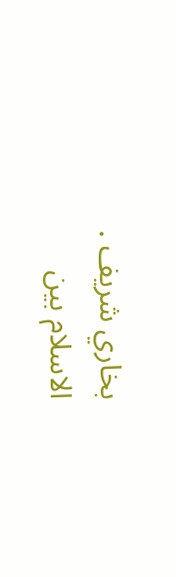بخاري شريف .
الاسلام بين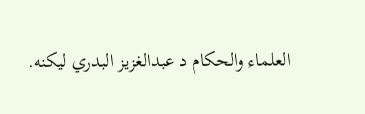العلماء والحکام د عبدالغزيز البدري ليکنه.